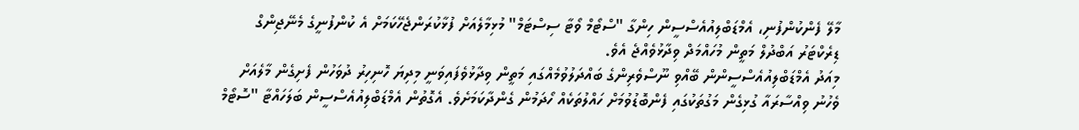މާލޭ ފެންކުންފުނި، އެމްޑަބްލިއުއެސްސީން ހިންގާ "ސްޓޯމް ވޯޓާ ސިސްޓަމް" މުޅިމާލެއަށް ފުޅާކުރަންޖެހޭކަމަށް އެ ކުންފުނީގެ މެނޭޖިންގް ޑިރެކްޓަރު އަބްދުލް މަތީން މުހައްމަދް ވިދާޅުވެއްޖެ އެވެ.
މިއަދު އެމްޑަބްލިއުއެސްސީންން ބޭއްވި ނޫސްވެރިންގެ ބައްދަލުވުމެއްގައި މަތީން ވިދާޅުވެފައިވަނީ މިދިޔަ ހޮނިހިރު ދުވަހުން ފެށިގެން މާލެއަށް ވެހުނު ވިއްސާރައާ ގުޅިގެން މަގުތަކުގައި ފެންބޮޑުވުމަށް ހައްލުތަކެއް ހޯދަމުން ގެންދާކަމަށެވެ. އެގޮތުން އެމްޑަބްލިއުއެސްސީން ބަލަހައްޓާ "ސޮޓޯމް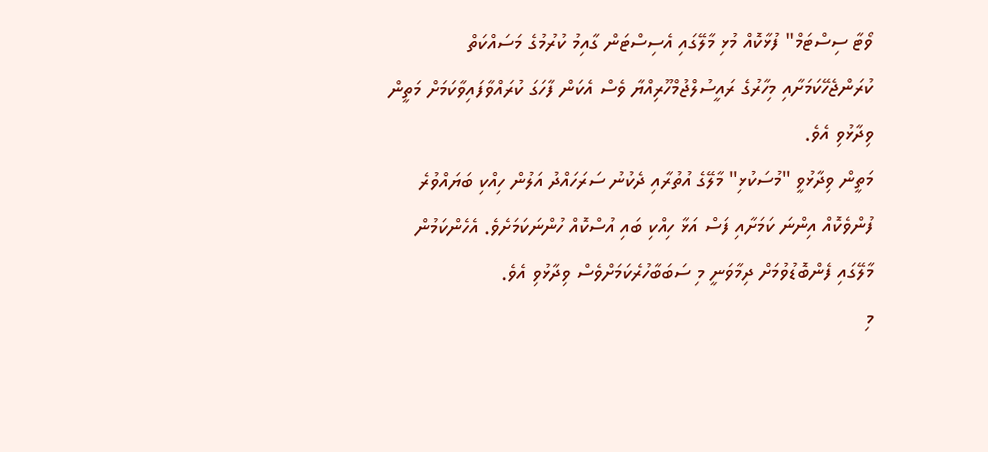ވޯޓާ ސިސްޓަމް" ފުޅާކޮއް މުޅި މާލޭގައި އެސިސްޓަން ގާއިމު ކުރުމުގެ މަސައްކަތް ކުރަންޖެހޭކަމަށާއި މިހާރުގެ ރައީސުލްޖުމްހޫރިއްޔާ ވެސް އެކަން ފާހަގަ ކުރައްވާފައިވާކަމަށް މަތީން ވިދާޅުވި އެވެ.
މަތީން ވިދާޅުވީ "މުސަކުޅި" މާލޭގެ އުތުރާއި ދެކުނު ސަރަހައްދު އަލުން ހިއްކި ބަޔައްވުރެ ފުންވެކޮއް އިންނަ ކަމަށާއި ފަސް އަޅާ ހިއްކި ބައި އުސްކޮއް ހުންނަކަމަށެވެ. އެހެންކަމުން މާލޭގައި ފެންބޮޑުވުމަށް ދިމާވަނީ މި ސަބަބާހުރެކަމަށްވެސް ވިދާޅުވި އެވެ.
މި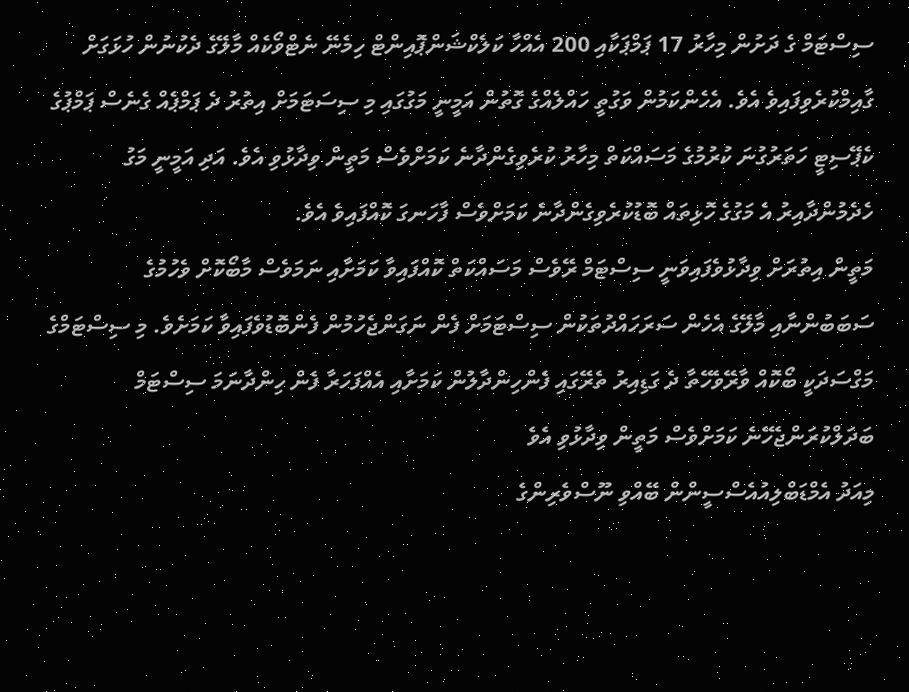ސިސްޓަމް ގެ ދަށުން މިހާރު 17 ޕަމްޕަކާއި 200 އެއްހާ ކަލެކްޝަންޕޮއިންޓް ހިމެނޭ ނެޓްވޯކެއް މާލޭގެ ދެކުނުން ހުޅަގަށް ގާއިމްކުރެވިފައިވެ އެވެ. އެހެންކަމުން ވަގުތީ ހައްލެއްގެ ގޮތުން އަމީނީ މަގުގައި މި ސިސަޓަމަށް އިތުރު ދެ ޕަމްޕެއް ގެނެސް ޕަމްޕުގެ ކެޕޭސިޓީ ހަތަރުގުނަ ކުރުމުގެ މަސައްކަތް މިހާރު ކުރެވިގެންދާނެ ކަމަށްވެސް މަތީން ވިދާޅުވި އެވެ. އަދި އަމީނީ މަގު ހެދެމުންދާއިރު އެ މަގުގެ ހޮޅިތައް ބޮޑުކުރެވިގެންދާނެ ކަމަށްވެސް ފާހަނގަ ކޮއްފައިވެ އެވެ.
މަތީން އިތުރަށް ވިދާޅުވެފައިވަނީ ސިސްޓަމް ރޭވެސް މަސައްކަތް ކޮއްފައިވާ ކަމަށާއި ނަމަވެސް މާބޯކޮށް ވެހުމުގެ ސަބަބުންނާއި މާލޭގެ އެހެން ސަރަހައްދުތަކުން ސިސްޓަމަށް ފެން ނަގަންޖެހުމުން ފެންބޮޑުވެފައިވާ ކަމަށެވެ. މި ސިސްޓަމްގެ މަގްސަދަކީ ބޯކޮއް ވާރޭވެހޭތާ ދެ ގަޑިއިރު ތެރޭގައި ފެންހިންދާލުން ކަމަށާއި އެއްފަހަރާ ފެން ހިންދާނަމަ ސިސްޓަމް ބަދަލްކުރަންޖެހޭނެ ކަމަށްވެސް މަތީން ވިދާޅުވި އެވެ
މިއަދު އެމްޑަބްލިއުއެސްސީންން ބޭއްވި ނޫސްވެރިންގެ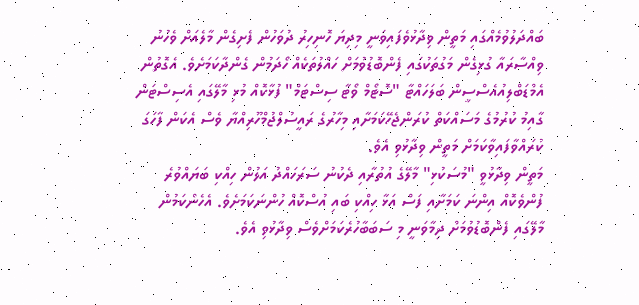ބައްދަލުވުމެއްގައި މަތީން ވިދާޅުވެފައިވަނީ މިދިޔަ ހޮނިހިރު ދުވަހުން ފެށިގެން މާލެއަށް ވެހުނު ވިއްސާރައާ ގުޅިގެން މަގުތަކުގައި ފެންބޮޑުވުމަށް ހައްލުތަކެއް ހޯދަމުން ގެންދާކަމަށެވެ. އެގޮތުން އެމްޑަބްލިއުއެސްސީން ބަލަހައްޓާ "ސޮޓޯމް ވޯޓާ ސިސްޓަމް" ފުޅާކޮއް މުޅި މާލޭގައި އެސިސްޓަން ގާއިމު ކުރުމުގެ މަސައްކަތް ކުރަންޖެހޭކަމަށާއި މިހާރުގެ ރައީސުލްޖުމްހޫރިއްޔާ ވެސް އެކަން ފާހަގަ ކުރައްވާފައިވާކަމަށް މަތީން ވިދާޅުވި އެވެ.
މަތީން ވިދާޅުވީ "މުސަކުޅި" މާލޭގެ އުތުރާއި ދެކުނު ސަރަހައްދު އަލުން ހިއްކި ބަޔައްވުރެ ފުންވެކޮއް އިންނަ ކަމަށާއި ފަސް އަޅާ ހިއްކި ބައި އުސްކޮއް ހުންނަކަމަށެވެ. އެހެންކަމުން މާލޭގައި ފެންބޮޑުވުމަށް ދިމާވަނީ މި ސަބަބާހުރެކަމަށްވެސް ވިދާޅުވި އެވެ.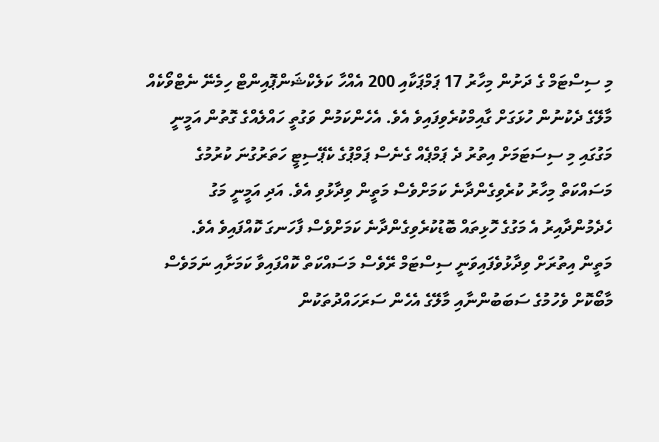މި ސިސްޓަމް ގެ ދަށުން މިހާރު 17 ޕަމްޕަކާއި 200 އެއްހާ ކަލެކްޝަންޕޮއިންޓް ހިމެނޭ ނެޓްވޯކެއް މާލޭގެ ދެކުނުން ހުޅަގަށް ގާއިމްކުރެވިފައިވެ އެވެ. އެހެންކަމުން ވަގުތީ ހައްލެއްގެ ގޮތުން އަމީނީ މަގުގައި މި ސިސަޓަމަށް އިތުރު ދެ ޕަމްޕެއް ގެނެސް ޕަމްޕުގެ ކެޕޭސިޓީ ހަތަރުގުނަ ކުރުމުގެ މަސައްކަތް މިހާރު ކުރެވިގެންދާނެ ކަމަށްވެސް މަތީން ވިދާޅުވި އެވެ. އަދި އަމީނީ މަގު ހެދެމުންދާއިރު އެ މަގުގެ ހޮޅިތައް ބޮޑުކުރެވިގެންދާނެ ކަމަށްވެސް ފާހަނގަ ކޮއްފައިވެ އެވެ.
މަތީން އިތުރަށް ވިދާޅުވެފައިވަނީ ސިސްޓަމް ރޭވެސް މަސައްކަތް ކޮއްފައިވާ ކަމަށާއި ނަމަވެސް މާބޯކޮށް ވެހުމުގެ ސަބަބުންނާއި މާލޭގެ އެހެން ސަރަހައްދުތަކުން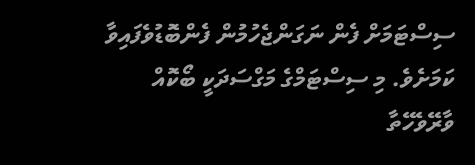ސިސްޓަމަށް ފެން ނަގަންޖެހުމުން ފެންބޮޑުވެފައިވާ ކަމަށެވެ. މި ސިސްޓަމްގެ މަގްސަދަކީ ބޯކޮއް ވާރޭވެހޭތާ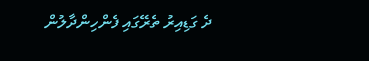ދެ ގަޑިއިރު ތެރޭގައި ފެންހިންދާލުން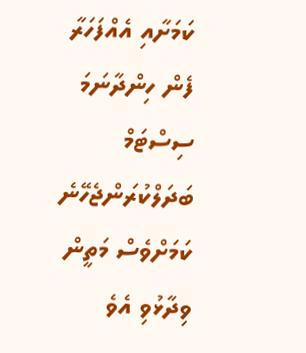ކަމަށާއި އެއްފަހަރާ ފެން ހިންދާނަމަ ސިސްޓަމް ބަދަލްކުރަންޖެހޭނެ ކަމަށްވެސް މަތީން ވިދާޅުވި އެވެ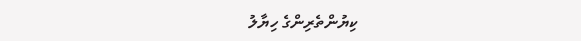ކިޔުންތެރިންގެ ހިޔާލު